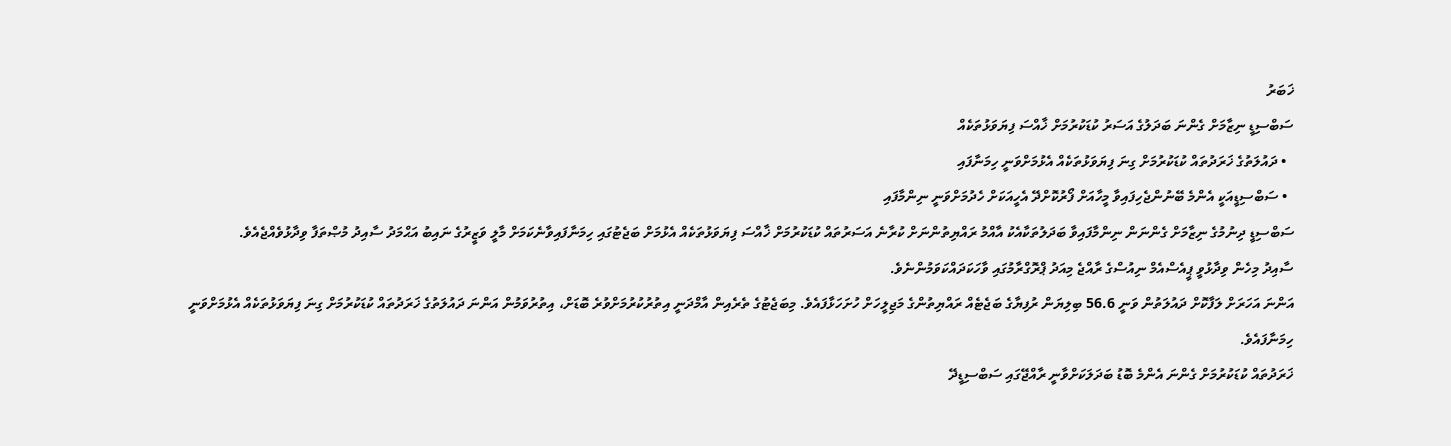ޚަބަރު
ސަބްސިޑީ ނިޒާމަށް ގެންނަ ބަދަލުގެ އަސަރު ކުޑަކުރުމަށް ޚާއްސަ ފިޔަވަޅުތަކެއް
  • ދައުލަތުގެ ޚަރަދުތައް ކުޑަކުރުމަށް ގިނަ ފިޔަވަޅުތަކެއް އެޅުމަށްވަނީ ހިމަނާފައި
  • ސަބްސިޑީއަކީ އެންމެ ބޭނުންޖެހިފައިވާ މީހާއަށް ފޯރުކޮށްދޭ އެހީއަކަށް ހެދުމަށްވަނީ ނިންމާފައި
ސަބްސިޑީ ދިނުމުގެ ނިޒާމަށް ގެންނަން ނިންމާފައިވާ ބަދަލުތަކާއެކު އާއްމު ރައްޔިތުންނަށް ކުރާނެ އަސަރުތައް ކުޑަކުރުމަށް ޚާއްސަ ފިޔަވަޅުތަކެއް އެޅުމަށް ބަޖެޓުގައި ހިމަނާފައިވާނެކަމަށް މާލީ ވަޒީރުގެ ނައިބު އަޙްމަދު ސާއިދު މުޞްތަފާ ވިދާޅުވެއްޖެއެވެ.
ސާއިދު މިހެން ވިދާޅުވީ ޕީއެސްއެމް ނިއުސްގެ ރާއްޖެ މިއަދު ޕްރޮގްރާމުގައި ވާހަކަދައްކަވަމުންނެވެ.
އަންނަ އަހަރަށް ލަފާކޮށް ދައުލަތުން ވަނީ 56.6 ބިލިޔަން ރުފިޔާގެ ބަޖެޓެއް ރައްޔިތުންގެ މަޖިލީހަށް ހުށަހަޅާފައެވެ. މިބަޖެޓުގެ ތެރެއިން އާމްދަނީ އިތުރުކުރުމަށްވުރެ ބޮޑަށް، އިތުރުވަމުން އަންނަ ދައުލަތުގެ ޚަރަދުތައް ކުޑަކުރުމަށް ގިނަ ފިޔަވަޅުތަކެއް އެޅުމަށްވަނީ ހިމަނާފައެވެ.
ޚަރަދުތައް ކުޑަކުރުމަށް ގެންނަ އެންމެ ބޮޑު ބަދަލަކަށްވާނީ ރާއްޖޭގައި ސަބްސިޑީދޭ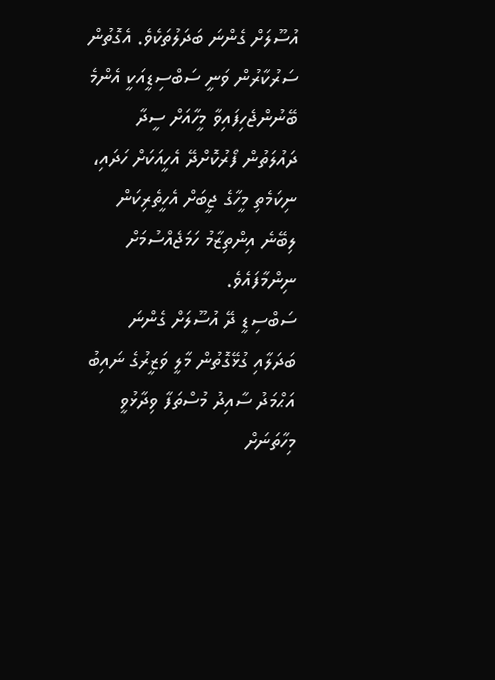އުސޫލަށް ގެންނަ ބަދަލުތަކެވެ. އެގޮތުން ސަރުކާރުން ވަނީ ސަބްސިޑީއަކީ އެންމެ ބޭނުންޖެހިފައިވާ މީހާއަށް ސީދާ ދައުލަތުން ފޯރުކޮށްދޭ އެހީއަކަށް ހަދައި، ނިކަމެތި މީހާގެ ޖީބަށް އެހީތެރިކަން ލިބޭނެ އިންތިޒާމު ހަމަޖެއްސުމަށް ނިންމާފައެވެ.
ސަބްސިޑީ ދޭ އުސޫލަށް ގެންނަ ބަދަލާއި ގުޅޭގޮތުން މާލީ ވަޒީރުގެ ނައިބު އަޙްމަދު ސާއިދު މުސްތަފާ ވިދާޅުވީ މިހާތަނަށް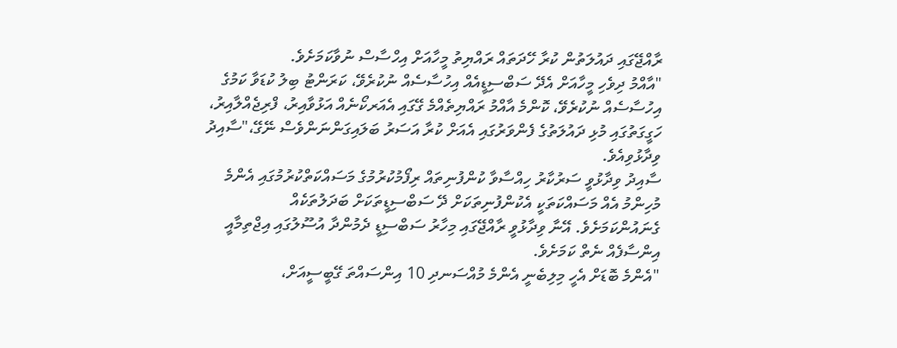ރާއްޖޭގައި ދައުލަތުން ކުރާ ހޭދަތައް ރައްޔިތު މީހާއަށް އިހްސާސް ނުވާކަމަށެވެ.
"އާއްމު ދިވެހި މީހާއަށް އެދޭ ސަބްސިޑީއެއް އިހުސާސެއް ނުކުރެވޭ، ކަރަންޓު ބިލު ކުޑަވާ ކަމުގެ އިހުސާސެއް ނުކުރެވޭ، ކޮންމެ އާއްމު ރައްޔިތެއްމެ ގޭގައި އެއަރކޯނެއް އަޅުވާއިރު، ފްރިޖެއްލާއިރު، ހަގީގަތުގައި މުޅި ދައުލަތުގެ ފެންވަރުގައި އެއަށް ކުރާ އަސަރު ބަލައިގަންނަންވެސް ނޭގޭ،"ސާއިދު ވިދާޅުވިއެވެ.
ސާއިދު ވިދާޅުވީ ސަރުކާރު ހިއްސާވާ ކުންފުނިތައް ރިފޯމުކުރުމުގެ މަސައްކަތްކުރުމުގައި އެންމެ މުހިންމު އެއް މަސައްކަތަކީ އެކުންފުނިތަކަށް ދޭ ސަބްސިޑީތަކަށް ބަދަލުތަކެއް ގެނައުންކަމަށެވެ. އޭނާ ވިދާޅުވީ ރާއްޖޭގައި މިހާރު ސަބްސިޑީ ދެމުންދާ އުސޫލުގައި އިޖްތިމާއީ އިންސާފެއް ނެތް ކަމަށެވެ.
"އެންމެ ބޮޑަށް އެހީ މިލިބެނީ އެންމެ މުއްސަނދި 10 އިންސައްތަ ގޭބީސީއަށް،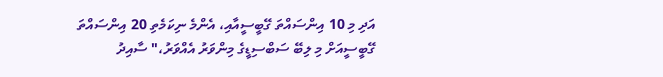އަދި މި 10 އިންސައްތަ ގޭބީސީއާއި، އެންމެ ނިކަމެތި 20 އިންސައްތަ ގޭބީސީއަށް މި ލިބޭ ސަބްސިޑީގެ މިންވަރު އެއްވަރު،" ސާއިދު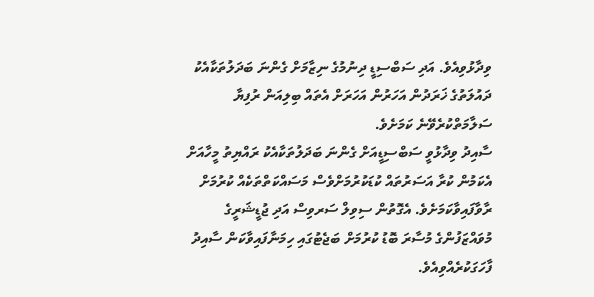ވިދާޅުވިއެވެ. އަދި ސަބްސިޑީ ދިނުމުގެ ނިޒާމަށް ގެންނަ ބަދަލުތަކާއެކު ދައުލަތުގެ ޚަރަދުން އަހަރުން އަހަރަށް އެތައް ބިލިއަން ރުފިޔާ ސަލާމަތްކުރެވޭނެ ކަމަށެވެ.
ސާއިދު ވިދާޅުވީ ސަބްސިޑީއަށް ގެންނަ ބަދަލުތަކާއެކު ރައްޔިތު މީހާއަށް އެކަމުން ކުރާ އަސަރުތައް ކުޑަކުރުމަށްވެސް މަސައްކަތްތަކެއް ކުރުމަށް ރާވާފައިވާކަމަށެވެ. އެގޮތުން ސިވިލް ސަރވިސް އަދި ޖުޑީޝަރީގެ މުވައްޒަފުންގެ މުސާރަ ބޮޑު ކުރުމަށް ބަޖެޓުގައި ހިމަނާފައިވާކަން ސާއިދު ފާހަގަކުރެއްވިއެވެ.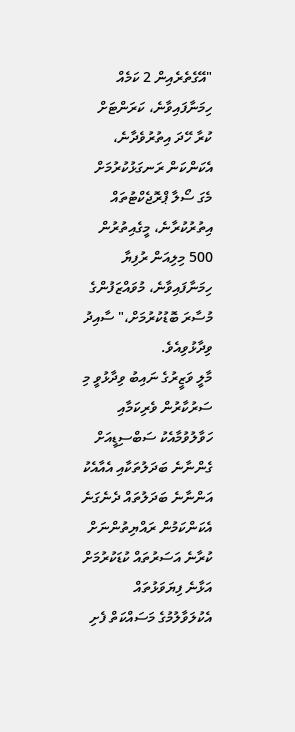"އޭގެތެރެއިން 2 ކަމެއް ހިމަނާފައިވާނެ، ކަރަންޓަށް ކުރާ ހޭދަ އިތުރުވެދާނެ، އެކަންކަން ރަނގަޅުކުރުމަށް މެގަ ސޯލާ ޕްރޮޖެކްޓުތައް އިތުރުކުރާނެ، މީގެއިތުރުން 500 މިލިއަން ރުފިޔާ ހިމަނާފައިވާނެ، މުވައްޒަފުންގެ މުސާރަ ބޮޑުކުރުމަށް،" ސާއިދު ވިދާޅުވިއެވެ.
މާލީ ވަޒީރުގެ ނައިބު ވިދާޅުވީ މި ސަރުކާރުން ވެރިކަމާއި ހަވާލުވުމާއެކު ސަބްސިޑީއަށް ގެންނާނެ ބަދަލުތަކާއި އެއާއެކު އަންނާނެ ބަދަލުތައް ދެނެގަނެ އެކަންކަމުން ރައްޔިތުންނަށް ކުރާނެ އަސަރުތައް ކުޑަކުރުމަށް އަޅާނެ ފިޔަވަޅުތައް އެކުލަވާލުމުގެ މަސައްކަތް ފެށި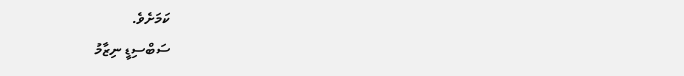ކަމަށެވެ.
ސަބްސިޑީ ނިޒާމު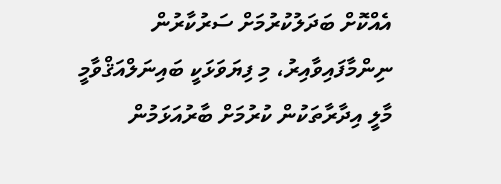އެއްކޮށް ބަދަލުކުރުމަށް ސަރުކާރުން ނިންމާފައިވާއިރު، މި ފިޔަވަޅަކީ ބައިނަލްއަޤްވާމީ މާލީ އިދާރާތަކުން ކުރުމަށް ބާރުއަޅަމުން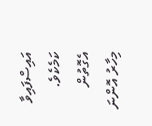އައިސްފައިވާ ކަމެކެވެ. އެގޮތުން މިހާރު އޮންނަ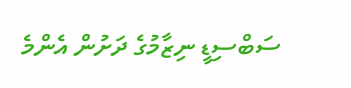ސަބްސިޑީ ނިޒާމުގެ ދަށުން އެންމެ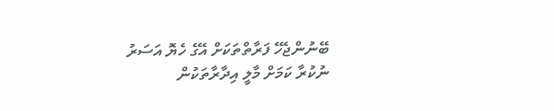ބޭނުންޖެހޭ ފަރާތްތަކަށް އޭގެ ހެޔޮ އަސަރު ނުކުރާ ކަމަށް މާލީ އިދާރާތަކުން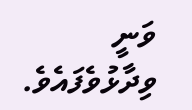ވަނީ ވިދާޅުވެފައެވެ.